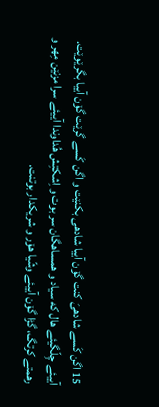15 اگن کَسے شادهیَ کنت گۆن آییا شادهی بکنێت و اگن کَسے گرێت گۆن آییا بگرێوێت.
آییئے چِلّگیئے هال که سیاد و همساهگان سر بوت و اِشکتِش هُداوندا آییئے سرا مزنێن مِهر و رهمتے کرتگ، گڑا گۆن آییئے وشّیا هۆر و شریکدار بوتنت.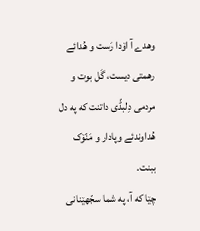وهدے آ اۆدا رَست و هُدائے رهمتی دیست، گَل بوت و مردمی دِلبڈّی داتنت که په دل هُداوندئے وپادار و مَنّۆک ببنت.
چێا که آ، په شما سجّهێنانی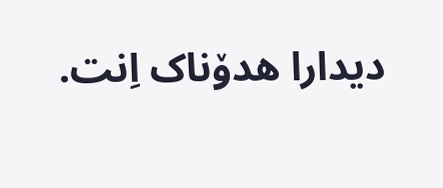دیدارا هدۆناک اِنت.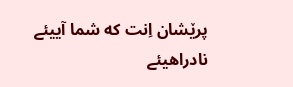پرێشان اِنت که شما آییئے نادراهیئے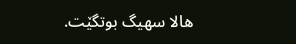هالا سهیگ بوتگێت.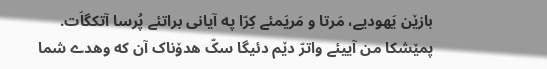بازێن یَهودیے، مَرتا و مَریَمئے کِرّا په آیانی براتئے پُرسا آتکگاَت.
پمێشکا من آییئے واترّ دێم دئیگا سکّ هدۆناک آن که وهدے شما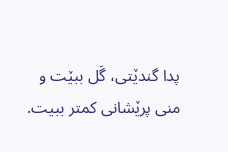پدا گندێتی، گَل ببێت و منی پرێشانی کمتر ببیت.